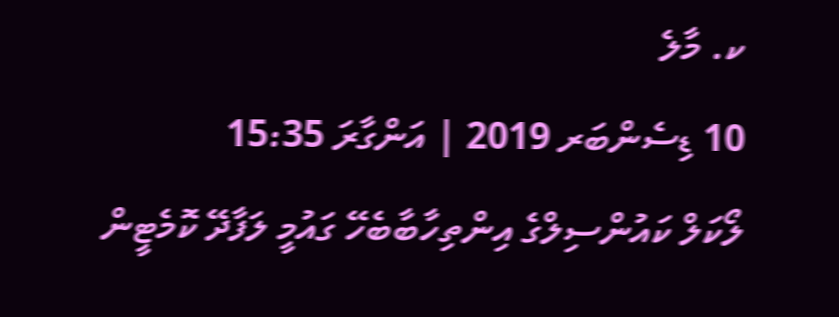ކ. މާލެ
10 ޑިސެންބަރ 2019 | އަންގާރަ 15:35
ލޯކަލް ކައުންސިލްގެ އިންތިހާބާބެހޭ ގައުމީ ލަފާދޭ ކޮމެޓީން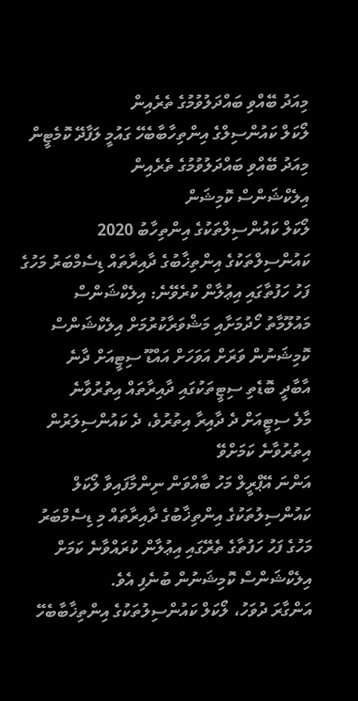މިއަދު ބޭއްވި ބައްދަލުވުމުގެ ތެރެއިން
ލޯކަލް ކައުންސިލްގެ އިންތިހާބާބެހޭ ގައުމީ ލަފާދޭ ކޮމެޓީން މިއަދު ބޭއްވި ބައްދަލުވުމުގެ ތެރެއިން
އިލެކްޝަންސް ކޮމިޝަން
ލޯކަލް ކައުންސިލްތަކުގެ އިންތިހާބު 2020
ކައުންސިލްތަކުގެ އިންތިޚާބުގެ ދާއިރާތައް ޑިސެމްބަރު މަހުގެ ފަހު ހަފުތާގައި އިޢުލާން ކުރެވޭނެ: އިލެކްޝަންސް
މައުލޫމާތު ހޯދުމަށާއި މަޝްވަރާކުރުމަށް އިލެކްޝަންސް ކޮމިޝަނުން ވަރަށް އަވަހަށް އައްޑޫ ސިޓީއަށް ދާނެ
އާބާދީ ބޮޑެތި ސިޓީތަކުގައި ދާއިރާތައް އިތުރުވާނެ
މާލެ ސިޓީއަށް ދެ ދާއިރާ އިތުރުވެ، ދެ ކައުންސިލަރުން އިތުރުވާނެ ކަމަށްވޭ
އަންނަ އޭޕްރީލް މަހު ބާއްވަން ނިންމާފައިވާ ލޯކަލް ކައުންސިލުތަކުގެ އިންތިޚާބުގެ ދާއިރާތައް މި ޑިސެމްބަރު މަހުގެ ފަހު ހަފުތާގެ ތެރޭގައި އިޢުލާން ކުރައްވާނެ ކަމަށް އިލެކްޝަންސް ކޮމިޝަނުން ބުނެފި އެވެ.
އަންގާރަ ދުވަހު، ލޯކަލް ކައުންސިލުތަކުގެ އިންތިޚާބާބެހޭ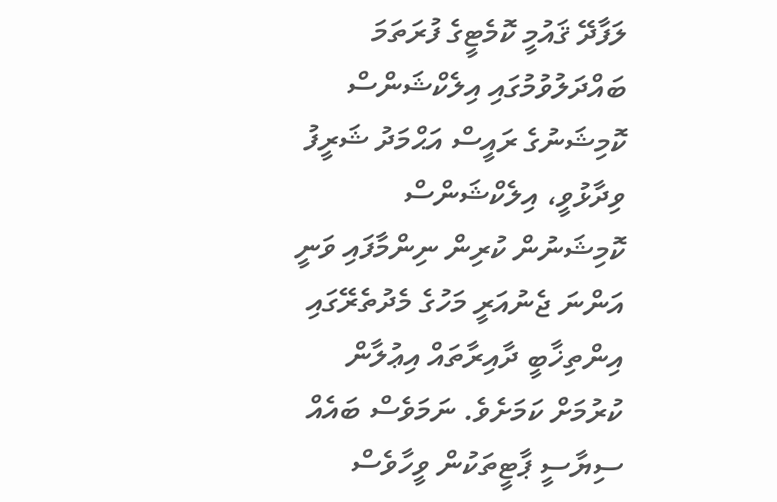ލަފާދޭ ޤައުމީ ކޮމެޓީގެ ފުރަތަމަ ބައްދަލުވުމުގައި އިލެކްޝަންސް ކޮމިޝަނުގެ ރައީސް އަޙްމަދު ޝަރީފު ވިދާޅުވީ، އިލެކްޝަންސް ކޮމިޝަނުން ކުރިން ނިންމާފައި ވަނީ އަންނަ ޖެނުއަރީ މަހުގެ މެދުތެރޭގައި އިންތިޚާބީ ދާއިރާތައް އިޢުލާން ކުރުމަށް ކަމަށެވެ. ނަމަވެސް ބައެއް ސިޔާސީ ޕާޓީތަކުން ވީހާވެސް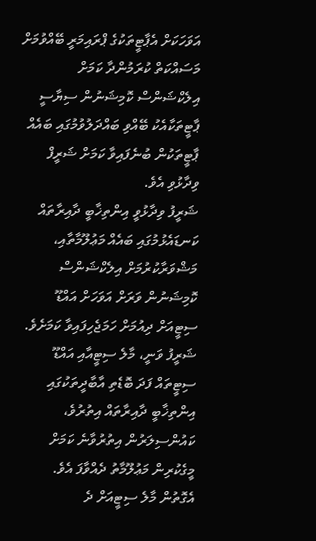އަވަހަކަށް އެޕާޓީތަކުގެ ޕްރައިމަރީ ބޭއްވުމަށް މަސައްކަތް ކުރަމުންދާ ކަމަށް އިލެކްޝަންސް ކޮމިޝަނުން ސިޔާސީ ޕާޓީތަކާއެކު ބޭއްވި ބައްދަލުވުމުގައި ބައެއް ޕާޓީތަކުން ބުނެފައިވާ ކަމަށް ޝަރީފް ވިދާޅުވި އެވެ.
ޝަރީފު ވިދާޅުވީ އިންތިޚާބީ ދާއިރާތައް ކަނޑައެޅުމުގައި ބައެއް މަޢުލޫމާތާއި، މަޝްވަރާކުރުމަށް އިލެކްޝަންސް ކޮމިޝަނުން ވަރަށް އަވަހަށް އައްޑޫ ސިޓީއަށް ދިއުމަށް ހަމަޖެހިފައިވާ ކަމަށެވެ. ޝަރީފު ވަނީ، މާލެ ސިޓީއާއި އައްޑޫ ސިޓީތައް ފަދަ ބޮޑެތި އާބާދީތަކުގައި އިންތިޚާބީ ދާއިރާތައް އިތުރުވެ، ކައުންސިލަރުން އިތުރުވާނެ ކަމަށް މީގެކުރިން މަޢުލޫމާތު ދެއްވާފަ އެވެ. އެގޮތުން މާލެ ސިޓީއަށް ދެ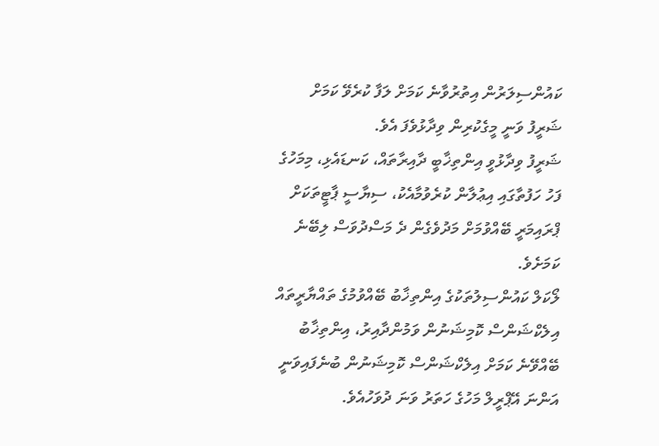ކައުންސިލަރުން އިތުރުވާނެ ކަމަށް ލަފާ ކުރެވޭ ކަމަށް ޝަރީފު ވަނީ މީގެކުރިން ވިދާޅުވެފަ އެވެ.
ޝަރީފު ވިދާޅުވީ އިންތިޚާބީ ދާއިރާތައް، ކަނޑައެޅި، މިމަހުގެ ފަހު ހަފުތާގައި އިޢުލާން ކުރެވުމާއެކު، ސިޔާސީ ޕާޓީތަކަށް ޕްރައިމަރީ ބޭއްވުމަށް މަދުވެގެން ދެ މަސްދުވަސް ލިބޭނެ ކަމަށެވެ.
ލޯކަލް ކައުންސިލުތަކުގެ އިންތިޚާބު ބޭއްވުމުގެ ތައްޔާރީތައް އިލެކްޝަންސް ކޮމިޝަނުން ވަމުންދާއިރު، އިންތިޚާބު ބޭއްވޭނެ ކަމަށް އިލެކްޝަންސް ކޮމިޝަނުން ބުނެފައިވަނީ އަންނަ އޭޕްރީލް މަހުގެ ހަތަރު ވަނަ ދުވަހުއެވެ.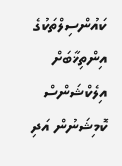ކައުންސިލްތަކުގެ އިންތިޚާބަށް އިލެކްޝަންސް ކޮމިޝަނުން އަދި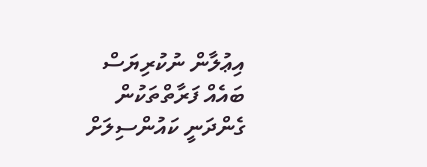އިޢުލާން ނުކުރިޔަސް ބައެއް ފަރާތްތަކުން ގެންދަނީ ކައުންސިލަށް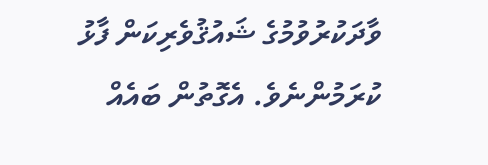ވާދަކުރުވުމުގެ ޝައުޤުވެރިކަން ފާޅު ކުރަމުންނެވެ. އެގޮތުން ބައެއް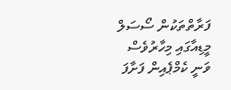ފަރާތްތަކުން ސޯސަލް މީޑިއާގައި މިހާރުވެސް ވަނީ ކެމްޕެއިން ފަށާފަ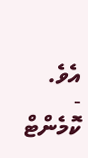އެވެ.
- ކޮމެންޓް